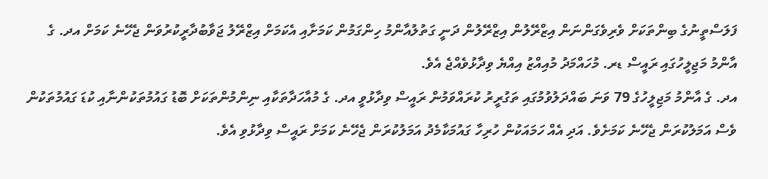ފަލަސްތީނުގެ ބިންތަކަށް ވެރިވެގަންނަން އިޒްރޭލުން އިޒްރޭލުން ދަނީ ގަތުލުއާންމު ހިންގަމުން ކަމަށާއި އެކަމަށް އިޒްރޭލު ޖަވާބުދާރީކުރުވަން ޖެހޭނެ ކަމަށް އދ. ގެ އާންމު މަޖިލީހުގައި ރައީސް ޑރ. މުހައްމަދު މުއިއްޒު އިއްޔެ ވިދާޅުވެއްޖެ އެވެ.
އދ. ގެ އާންމު މަޖިލީހުގެ 79 ވަނަ ބައްދަލުވުމުގައި ތަގުރީރު ކުރައްވަމުން ރައީސް ވިދާޅުވީ އދ. ގެ މުއާހަދާތަކާއި ނިންމުންތަކަށް ބޮޑު ގައުމުތަކުންނާއި ކުޑަ ގައުމުތަކުން ވެސް އަމަލުކުރަން ޖެހޭނެ ކަމަށެވެ. އަދި އެއް ހަމައަކުން ހުރިހާ ގައުމަކާމެދު އަމަލުކުރަން ޖެހޭނެ ކަމަށް ރައީސް ވިދާޅުވި އެވެ.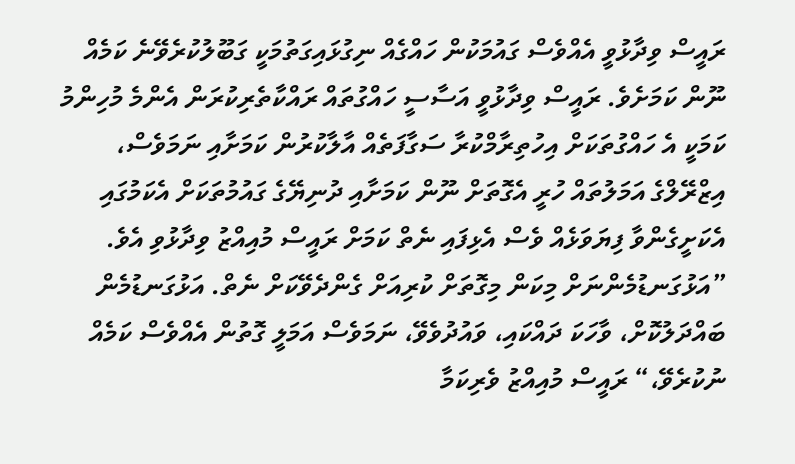ރައީސް ވިދާޅުވީ އެއްވެސް ގައުމަކުން ހައްގެއް ނިގުޅައިގަތުމަކީ ގަބޫލުކުރެވޭނެ ކަމެއް ނޫން ކަމަށެވެ. ރައީސް ވިދާޅުވީ އަސާސީ ހައްގުތައް ރައްކާތެރިކުރަން އެންމެ މުހިންމު ކަމަކީ އެ ހައްގުތަކަށް އިހުތިރާމްކުރާ ސަގާފަތެއް އާލާކުރުން ކަމަށާއި ނަމަވެސް، އިޒްރޭލްގެ އަމަލުތައް ހުރީ އެގޮތަށް ނޫން ކަމަށާއި ދުނިޔޭގެ ގައުމުތަކަށް އެކަމުގައި އެކަށީގެންވާ ފިޔަވަޅެއް ވެސް އެޅިފައި ނެތް ކަމަށް ރައީސް މުއިއްޒު ވިދާޅުވި އެވެ.
”އަޅުގަނޑުމެންނަށް މިކަން މިގޮތަށް ކުރިއަށް ގެންދެވޭކަށް ނެތް. އަޅުގަނޑުމެން ބައްދަލުކޮށް، ވާހަކަ ދައްކައި، ވައުދުވެވޭ، ނަމަވެސް އަމަލީ ގޮތުން އެއްވެސް ކަމެއް ނުކުރެވޭ،“ ރައީސް މުއިއްޒު ވެރިކަމާ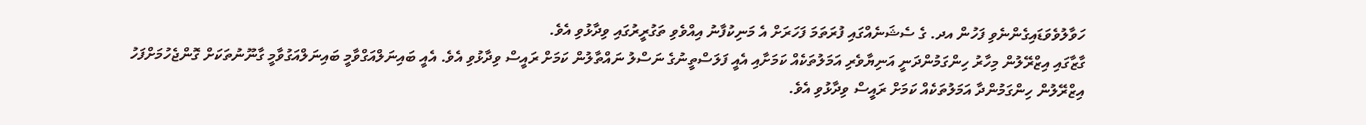ހަވާލުވެވަޑައިގެންނެވި ފަހުން އދ. ގެ ސެޝަނެއްގައި ފުރަތަމަ ފަހަރަށް އެ މަނިކުފާނު އިއްވެވި ތަގުރީރުގައި ވިދާޅުވި އެވެ.
ގާޒާގައި އިޒްރޭލުން މިހާރު ހިންގަމުންދަނީ އަނިޔާވެރި އަމަލުތަކެއް ކަމަށާއި އެއީ ފަލަސްތީނުގެ ނަސްލު ނައްތާލުން ކަމަށް ރައީސް ވިދާޅުވި އެވެ. އެއީ ބައިނަލްއަގްވާމީ ބައިނަލްއަގުވާމީ ގާނޫނުތަކަށް ގޮންޖެހުމަށްފަހު އިޒްރޭލުން ހިންގަމުންދާ އަމަލުތަކެއް ކަމަށް ރައީސް ވިދާޅުވި އެވެ.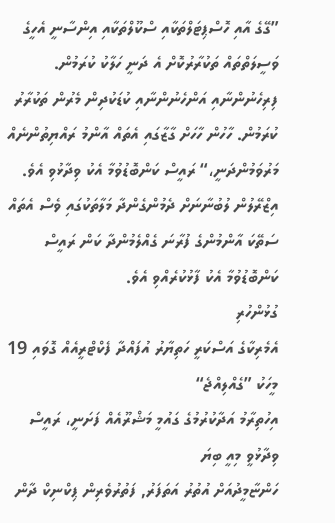”ގޭގެ އާއި ހޮސްޕިޓަލްތަކާއި ސްކޫލްތަކާއި އިންސާނީ އެހީގެ ވަސީލަތްތައް ތަކުރާރުކޮށް އެ ދަނީ ހަލާކު ކުރަމުން. ފިރިހެނުންނާއި އަންހެނުންނާއި ކުޑަކުދިން މެރުން ތަކުރާރު ކުރަމުން. ހާހުން ހާހަށް ގާޒާގައި އެތައް އާންމު ރައްޔިތުންނެއް މަރުވަމުންދަނީ،“ ރައީސް ކަންބޮޑުވުމާ އެކު ވިދާޅުވި އެވެ.
އިޒްރޭލުން ލުބުނާނަށް ދެމުންގެންދާ މަލާތަކުގައި ވެސް އެތައް ސަތޭކަ އާންމުންގެ ފުރާނަ ގެއްލެމުންދާ ކަން ރައީސް ކަންބޮޑުވުމާ އެކު ފާޅުކުރެއްވި އެވެ.
ގުޅުންހުރި
އެމެރިކާގެ އަސްކަރީ ހަތިޔާރު އުފައްދާ ފެކްޓްރީއެއް ގޮވައި 19 މީހަކު ”ގެއްލިއްޖެ“
އިހުތިރާމު އަދާކުރުމުގެ ގައުމީ މަޝްރޫއެއް ފަށަނީ، ރައީސް ވިދާޅުވީ މިއީ ބިޔަ
ހަންޏާމީދުއަށް އުތުރު އަތަފަރު, ފަތުރުވެރިން ޕިކްނިކް ދާން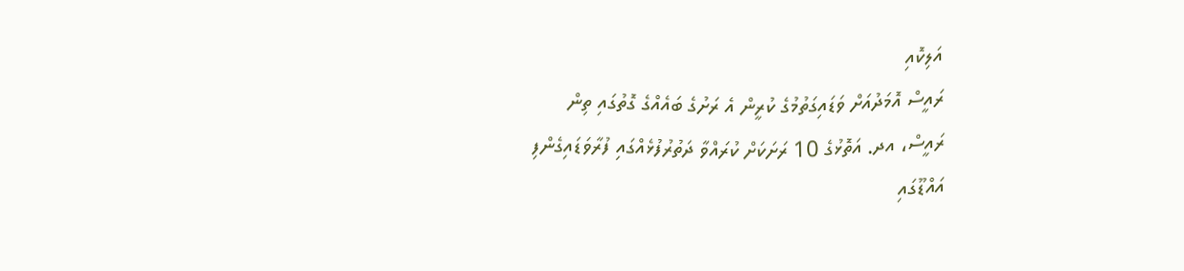އަލިކޮއި
ރައީސް އޮމަދުއަށް ވަޑައިގަތުމުގެ ކުރީން އެ ރަށުގެ ބައެއްގެ ގޮތުގައި ތިން
ރައީސް، އދ. އަތޮޅުގެ 10 ރަށަކަށް ކުރައްވާ ދަތުރުފުޅެއްގައި ފުރާވަޑައިގެންފި
އައްޑޫގައި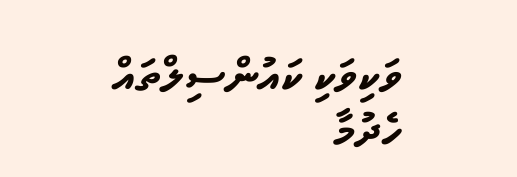ވަކިވަކި ކައުންސިލްތައް ހެދުމާ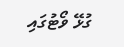ގުޅޭ ވޯޓުގައި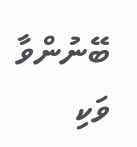ބޭނުންވާ ވަކި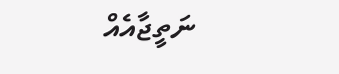ނަތީޖާއެއް